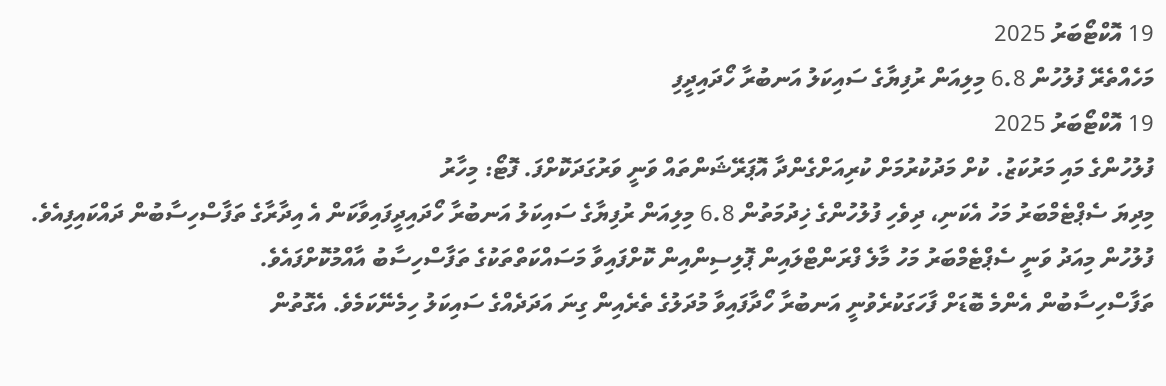19 އޮކްޓޯބަރު 2025
މަހެއްތެރޭ ފުލުހުން 6.8 މިލިއަން ރުފިޔާގެ ސައިކަލު އަނބުރާ ހޯދައިދީފި
19 އޮކްޓޯބަރު 2025
ފުލުހުންގެ މައި މަރުކަޒު. ކުށް މަދުކުރުމަށް ކުރިއަށްގެންދާ އޮޕަރޭޝަންތައް ވަނީ ވަރުގަދަކޮށްފަ. ފޮޓޯ: މިހާރު
މިދިޔަ ސެޕްޓެމްބަރު މަހު އެކަނި، ދިވެހި ފުލުހުންގެ ޚިދުމަތުން 6.8 މިލިއަން ރުފިޔާގެ ސައިކަލު އަނބުރާ ހޯދައިދީފައިވާކަން އެ އިދާރާގެ ތަފާސްހިސާބުން ދައްކައިފިއެވެ.
ފުލުހުން މިއަދު ވަނީ ސެޕްޓެމްބަރު މަހު މާލެ ފްރަންޓްލައިން ޕޮލިސިންއިން ކޮށްފައިވާ މަސައްކަތްތަކުގެ ތަފާސްހިސާބު އާއްމުކޮށްފައެވެ.
ތަފާސްހިސާބުން އެންމެ ބޮޑަށް ފާހަގަކުރެވުނީ އަނބުރާ ހޯދާފައިވާ މުދަލުގެ ތެރެއިން ގިނަ އަދަދެއްގެ ސައިކަލު ހިމެނޭކަމެވެ. އެގޮތުން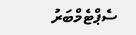ސެޕްޓެމްބަރު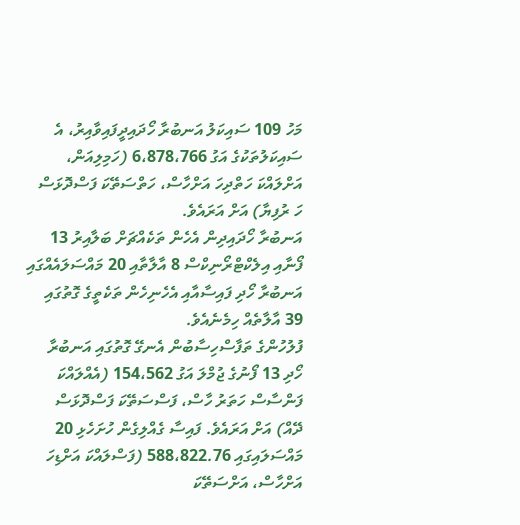މަހު 109 ސައިކަލު އަނބުރާ ހޯދައިދީފައިވާއިރު، އެ ސައިކަލުތަކުގެ އަގު 6،878،766 (ހަމިލިއަން، އަށްލައްކަ ހަތްދިހަ އަށްހާސް، ހަތްސަތޭކަ ފަސްދޮޅަސް ހަ ރުފިޔާ) އަށް އަރައެވެ.
އަނބުރާ ހޯދައިދިން އެހެން ތަކެއްޗަށް ބަލާއިރު 13 ފޯނާއި އިލެކްޓްރޯނިކްސް 8 އާލާތާއި 20 މައްސަލައެއްގައި އަނބުރާ ހޯދި ފައިސާއާއި އެހެނިހެން ތަކެތީގެ ގޮތުގައި 39 އާލާތެއް ހިމެނެއެވެ.
ފުލުހުންގެ ތަފާސްހިސާބުން އެނގޭ ގޮތުގައި އަނބުރާ ހޯދި 13 ފޯނުގެ ޖުމްލަ އަގު 154،562 (އެއްލައްކަ ފަންސާސް ހަތަރު ހާސް، ފަސްސަތޭކަ ފަސްދޮޅަސް ދޭއް) އަށް އަރައެވެ. ފައިސާ ގެއްލިގެން ހުށަހެޅި 20 މައްސަލައިގައި 588،822.76 (ފަސްލައްކަ އަށްޑިހަ އަށްހާސް، އަށްސަތޭކަ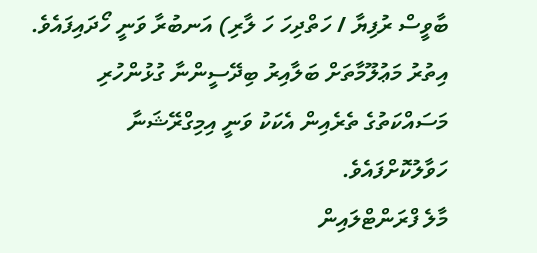ބާވީސް ރުފިޔާ / ހަތްދިހަ ހަ ލާރި) އަނބުރާ ވަނީ ހޯދައިފައެވެ.
އިތުރު މަޢުލޫމާތަށް ބަލާއިރު ބިދޭސީންނާ ގުޅުންހުރި މަސައްކަތުގެ ތެރެއިން އެކަކު ވަނީ އިމިގްރޭޝަނާ ހަވާލުކޮށްފައެވެ.
މާލެ ފްރަންޓްލައިން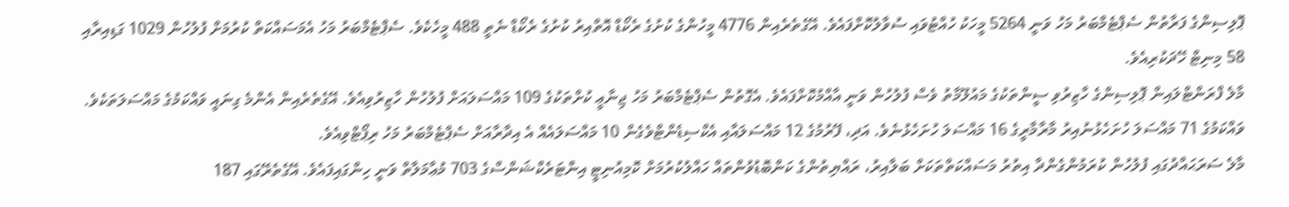ޕޮލިސިންގެ ފަރާތުން ސެޕްޓެމްބަރު މަހު ވަނީ 5264 މީހަކު ހުއްޓުވައި ސުވާލުކޮށްފައެވެ. އޭގެތެރެއިން 4776 މީހުންގެ ކުށުގެ ރެކޯޑް އޮތްއިރު ކުށުގެ ރެކޯޑް ނެތީ 488 މީހެކެވެ. ސެޕްޓެމްބަރު މަހު އެމަސައްކަތް ކުރުމަށް ފުލުހުން 1029 ގަޑިއިރާއި 58 މިނިޓް ހޭދަކުރިއެވެ.
މާލެ ފްރަންޓްލައިން ޕޮލިސިންގެ ހާޒިރުވި ސީންތަކުގެ މައުލޫމާތު ވެސް ފުލުހުން ވަނީ އާއްމުކޮށްފައެވެ. އެގޮތުން ސެޕްޓެމްބަރު މަހު ޖިނާޢީ ކުށްތަކުގެ 109 މައްސަލައަށް ފުލުހުން ހާޒިރުވިއެވެ. އޭގެތެރެއިން އެންމެ ގިނައީ ވައްކަމުގެ މައްސަލަތަކެވެ. ވައްކަމުގެ 71 މައްސަލަ ހުށަހެޅުނުއިރު މާރާމާރީގެ 16 މައްސަލަ ހުށަހެޅުނެވެ. އަދި، ފޭރުމުގެ 12 މައްސަލައާއި އެކްސިޑެންޓްވެގެން 10 މައްސަލައެއް އެ އިދާރާއަށް ސެޕްޓެމްބަރު މަހު ރިޕޯޓްވިއެވެ.
މާލެ ސަރަޙައްދުގައި ފުލުހުން ކުރަމުންގެންދާ އިތުރު މަސައްކަތްތަކަށް ބަލާއިރު، ރައްޔިތުންގެ ކަންބޮޑުވުންތައް ހައްލުކުރުމަށް ކޮމިއުނިޓީ އިންޓަރެކްޝަންސްގެ 703 މުޢާމަލާތް ވަނީ ހިންގައިފައެވެ. އޭގެތެރޭގައި 187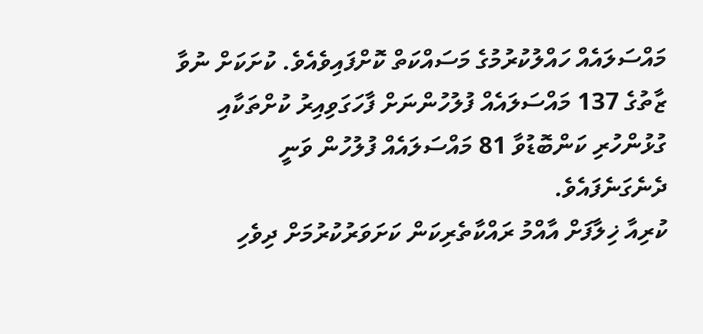މައްސަލައެއް ހައްލުކުރުމުގެ މަސައްކަތް ކޮށްފައިވެއެވެ. ކުށަކަށް ނުވާ ޒާތުގެ 137 މައްސަލައެއް ފުލުހުންނަށް ފާހަގަވިއިރު ކުށްތަކާއި ގުޅުންހުރި ކަންބޮޑުވާ 81 މައްސަލައެއް ފުލުހުން ވަނީ ދެނެގަނެފައެވެ.
ކުރިއާ ޚިލާފަށް އާއްމު ރައްކާތެރިކަން ކަށަވަރުކުރުމަށް ދިވެހި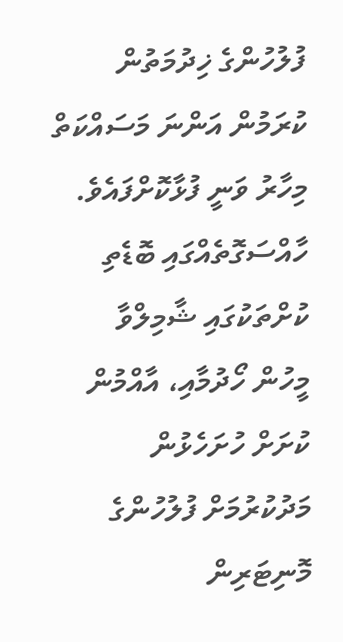ފުލުހުންގެ ޚިދުމަތުން ކުރަމުން އަންނަ މަސައްކަތް މިހާރު ވަނީ ފުޅާކޮށްފައެވެ. ހާއްސަގޮތެއްގައި ބޮޑެތި ކުށްތަކުގައި ޝާމިލްވާ މީހުން ހޯދުމާއި، އާއްމުން ކުށަށް ހުށަހެޅުން މަދުކުރުމަށް ފުލުހުންގެ މޮނިޓަރިން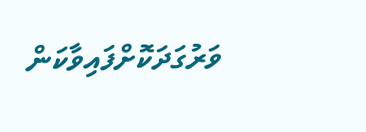ވަރުގަދަކޮށްފައިވާކަން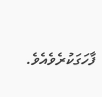ފާހަގަކުރެވެއެވެ.